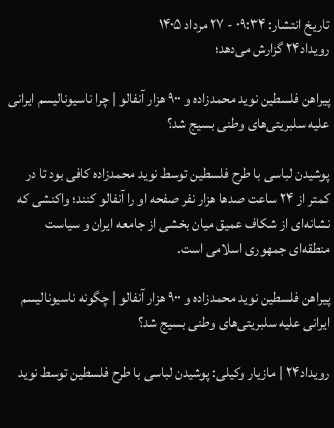تاریخ انتشار: ۰۹:۳۴ - ۲۷ مرداد ۱۴۰۵
رویداد۲۴ گزارش می‌دهد؛

پیراهن فلسطین نوید محمدزاده و ۹۰۰ هزار آنفالو | چرا ناسیونالیسم ایرانی علیه سلبریتی‌های وطنی بسیج شد؟

پوشیدن لباسی با طرح فلسطین توسط نوید محمدزاده کافی بود تا در کمتر از ۲۴ ساعت صدها هزار نفر صفحه او را آنفالو کنند؛ واکنشی که نشانه‌ای از شکاف عمیق‌ میان بخشی از جامعه ایران و سیاست منطقه‌ای جمهوری اسلامی است.

پیراهن فلسطین نوید محمدزاده و ۹۰۰ هزار آنفالو | چگونه ناسیونالیسم ایرانی علیه سلبریتی‌های وطنی بسیج شد؟

رویداد۲۴ | مازیار وکیلی: پوشیدن لباسی با طرح فلسطین توسط نوید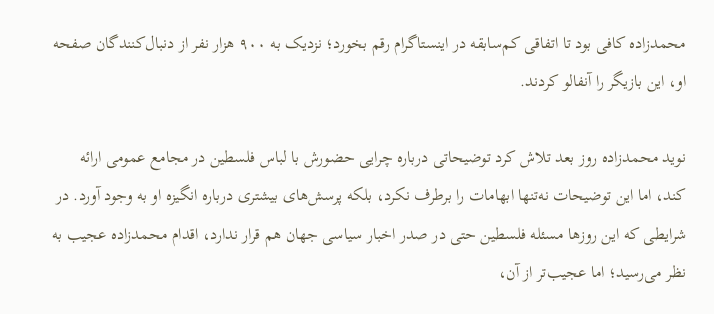محمدزاده کافی بود تا اتفاقی کم‌سابقه در اینستاگرام رقم بخورد؛ نزدیک به ۹۰۰ هزار نفر از دنبال‌کنندگان صفحه او، این بازیگر را آنفالو کردند.

نوید محمدزاده روز بعد تلاش کرد توضیحاتی درباره چرایی حضورش با لباس فلسطین در مجامع عمومی ارائه کند، اما این توضیحات نه‌تنها ابهامات را برطرف نکرد، بلکه پرسش‌های بیشتری درباره انگیزه او به وجود آورد. در شرایطی که این روزها مسئله فلسطین حتی در صدر اخبار سیاسی جهان هم قرار ندارد، اقدام محمدزاده عجیب به نظر می‌رسید؛ اما عجیب‌تر از آن،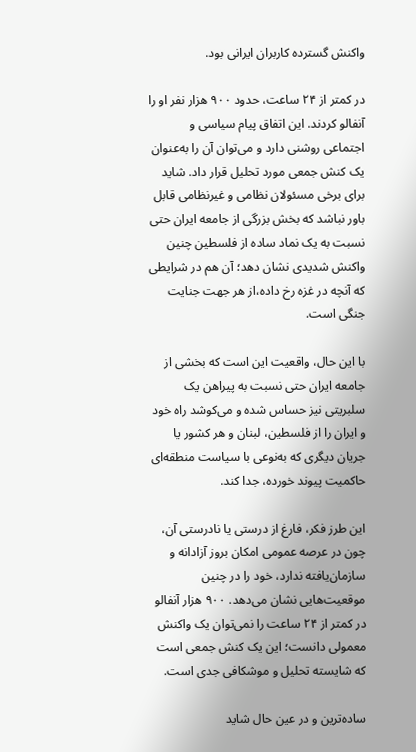واکنش گسترده کاربران ایرانی بود.

در کمتر از ۲۴ ساعت، حدود ۹۰۰ هزار نفر او را آنفالو کردند. این اتفاق پیام سیاسی و اجتماعی روشنی دارد و می‌توان آن را به‌عنوان یک کنش جمعی مورد تحلیل قرار داد. شاید برای برخی مسئولان نظامی و غیرنظامی قابل باور نباشد که بخش بزرگی از جامعه ایران حتی نسبت به یک نماد ساده از فلسطین چنین واکنش شدیدی نشان دهد؛ آن هم در شرایطی که آنچه در غزه رخ داده،از هر جهت جنایت جنگی است.

با این حال، واقعیت این است که بخشی از جامعه ایران حتی نسبت به پیراهن یک سلبریتی نیز حساس شده و می‌کوشد راه خود و ایران را از فلسطین، لبنان و هر کشور یا جریان دیگری که به‌نوعی با سیاست منطقه‌ای حاکمیت پیوند خورده، جدا کند.

این طرز فکر، فارغ از درستی یا نادرستی آن، چون در عرصه عمومی امکان بروز آزادانه و سازمان‌یافته ندارد، خود را در چنین موقعیت‌هایی نشان می‌دهد. ۹۰۰ هزار آنفالو در کمتر از ۲۴ ساعت را نمی‌توان یک واکنش معمولی دانست؛ این یک کنش جمعی است که شایسته تحلیل و موشکافی جدی است.

ساده‌ترین و در عین حال شاید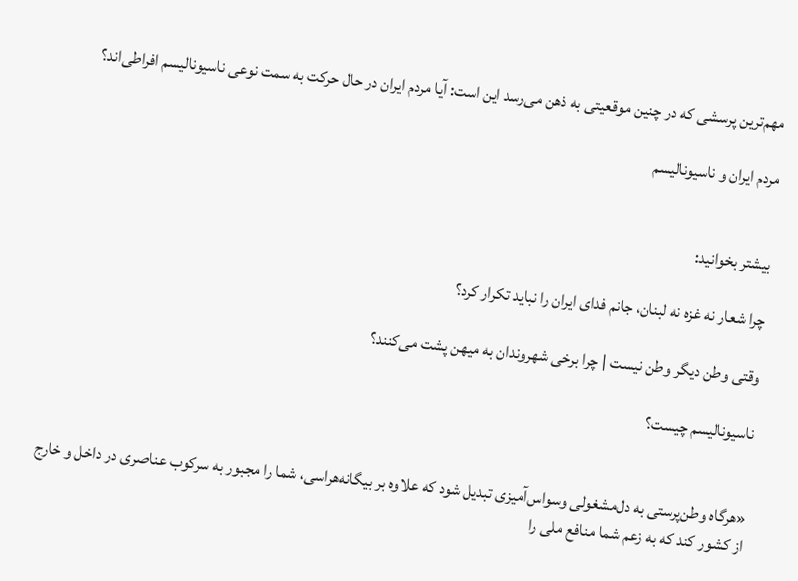مهم‌ترین پرسشی که در چنین موقعیتی به ذهن می‌رسد این است: آیا مردم ایران در حال حرکت به سمت نوعی ناسیونالیسم افراطی‌اند؟

مردم ایران و ناسیونالیسم


بیشتر بخوانید:

چرا شعار نه غزه نه لبنان، جانم فدای ایران را نباید تکرار کرد؟

وقتی وطن دیگر وطن نیست | چرا برخی شهروندان به میهن پشت می‌کنند؟

ناسیونالیسم چیست؟


«هرگاه وطن‌پرستی به دل‌مشغولی وسواس‌آمیزی تبدیل شود که علاوه بر بیگانه‌هراسی، شما را مجبور به سرکوب عناصری در داخل و خارج از کشور کند که به زعم شما منافع ملی را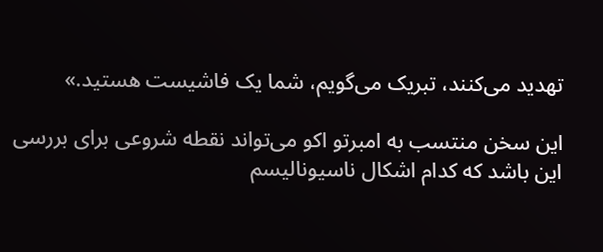تهدید می‌کنند، تبریک می‌گویم، شما یک فاشیست هستید.»

این سخن منتسب به امبرتو اکو می‌تواند نقطه شروعی برای بررسی این باشد که کدام اشکال ناسیونالیسم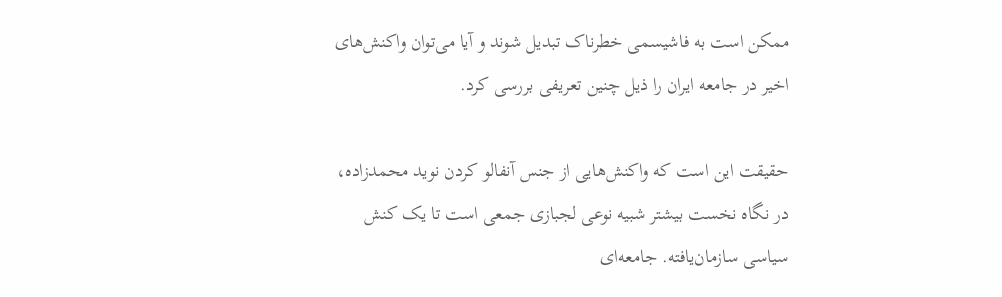ممکن است به فاشیسمی خطرناک تبدیل شوند و آیا می‌توان واکنش‌های اخیر در جامعه ایران را ذیل چنین تعریفی بررسی کرد.

حقیقت این است که واکنش‌هایی از جنس آنفالو کردن نوید محمدزاده، در نگاه نخست بیشتر شبیه نوعی لجبازی جمعی است تا یک کنش سیاسی سازمان‌یافته. جامعه‌ای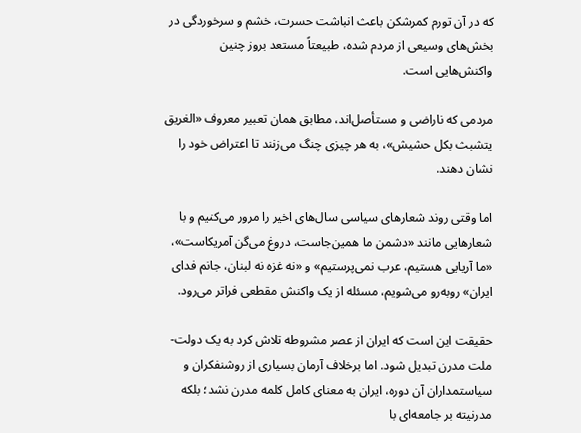که در آن تورم کمرشکن باعث انباشت حسرت، خشم و سرخوردگی در بخش‌های وسیعی از مردم شده، طبیعتاً مستعد بروز چنین واکنش‌هایی است.

مردمی که ناراضی و مستأصل‌اند، مطابق همان تعبیر معروف «الغریق یتشبث بکل حشیش»، به هر چیزی چنگ می‌زنند تا اعتراض خود را نشان دهند.

اما وقتی روند شعارهای سیاسی سال‌های اخیر را مرور می‌کنیم و با شعارهایی مانند «دشمن ما همین‌جاست، دروغ می‌گن آمریکاست»، «ما آریایی هستیم، عرب نمی‌پرستیم» و «نه غزه نه لبنان، جانم فدای ایران» روبه‌رو می‌شویم، مسئله از یک واکنش مقطعی فراتر می‌رود.

حقیقت این است که ایران از عصر مشروطه تلاش کرد به یک دولت-ملت مدرن تبدیل شود. اما برخلاف آرمان بسیاری از روشنفکران و سیاستمداران آن دوره، ایران به معنای کامل کلمه مدرن نشد؛ بلکه مدرنیته بر جامعه‌ای با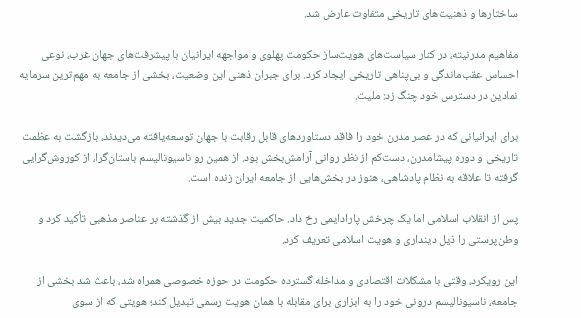ساختارها و ذهنیت‌های تاریخی متفاوت عارض شد.

مفاهیم مدرنیته، در کنار سیاست‌های هویت‌ساز حکومت پهلوی و مواجهه ایرانیان با پیشرفت‌های جهان غرب، نوعی احساس عقب‌ماندگی و بی‌پناهی تاریخی ایجاد کرد. برای جبران ذهنی این وضعیت، بخشی از جامعه به مهم‌ترین سرمایه نمادین در دسترس خود چنگ زد: ملیت.

برای ایرانیانی که در عصر مدرن خود را فاقد دستاوردهای قابل رقابت با جهان توسعه‌یافته می‌دیدند، بازگشت به عظمت تاریخی و دوره پیشامدرن، دست‌کم از نظر روانی آرامش‌بخش بود. از همین رو ناسیونالیسم باستان‌گرا، از کوروش‌گرایی گرفته تا علاقه به نظام پادشاهی، هنوز در بخش‌هایی از جامعه ایران زنده است.

پس از انقلاب اسلامی اما یک چرخش پارادایمی رخ داد. حاکمیت جدید بیش از گذشته بر عناصر مذهبی تأکید کرد و وطن‌پرستی را ذیل دینداری و هویت اسلامی تعریف کرد.

این رویکرد، وقتی با مشکلات اقتصادی و مداخله گسترده حکومت در حوزه خصوصی همراه شد، باعث شد بخشی از جامعه، ناسیونالیسم درونی خود را به ابزاری برای مقابله با همان هویت رسمی تبدیل کند؛ هویتی که از سوی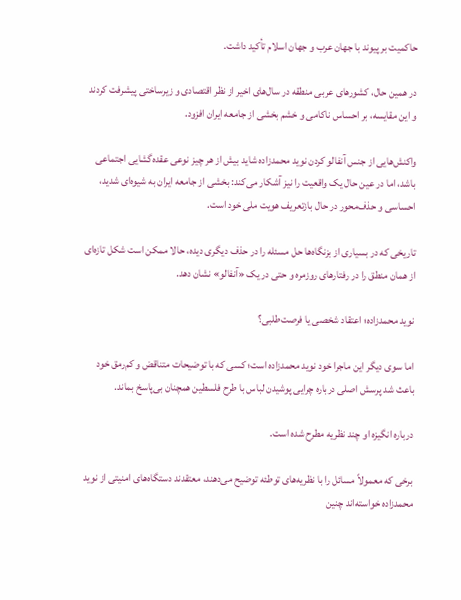حاکمیت بر پیوند با جهان عرب و جهان اسلام تأکید داشت.

در همین حال، کشورهای عربی منطقه در سال‌های اخیر از نظر اقتصادی و زیرساختی پیشرفت کردند و این مقایسه، بر احساس ناکامی و خشم بخشی از جامعه ایران افزود.

واکنش‌هایی از جنس آنفالو کردن نوید محمدزاده شاید بیش از هر چیز نوعی عقده‌گشایی اجتماعی باشد، اما در عین حال یک واقعیت را نیز آشکار می‌کند: بخشی از جامعه ایران به شیوه‌ای شدید، احساسی و حذف‌محور در حال بازتعریف هویت ملی خود است.

تاریخی که در بسیاری از بزنگاه‌ها حل مسئله را در حذف دیگری دیده، حالا ممکن است شکل تازه‌ای از همان منطق را در رفتارهای روزمره و حتی در یک «آنفالو» نشان دهد.

نوید محمدزاده؛ اعتقاد شخصی یا فرصت‌طلبی؟

اما سوی دیگر این ماجرا خود نوید محمدزاده است؛ کسی که با توضیحات متناقض و کم‌رمق خود باعث شد پرسش اصلی درباره چرایی پوشیدن لباس با طرح فلسطین همچنان بی‌پاسخ بماند.

درباره انگیزه او چند نظریه مطرح شده است.

برخی که معمولاً مسائل را با نظریه‌های توطئه توضیح می‌دهند، معتقدند دستگاه‌های امنیتی از نوید محمدزاده خواسته‌اند چنین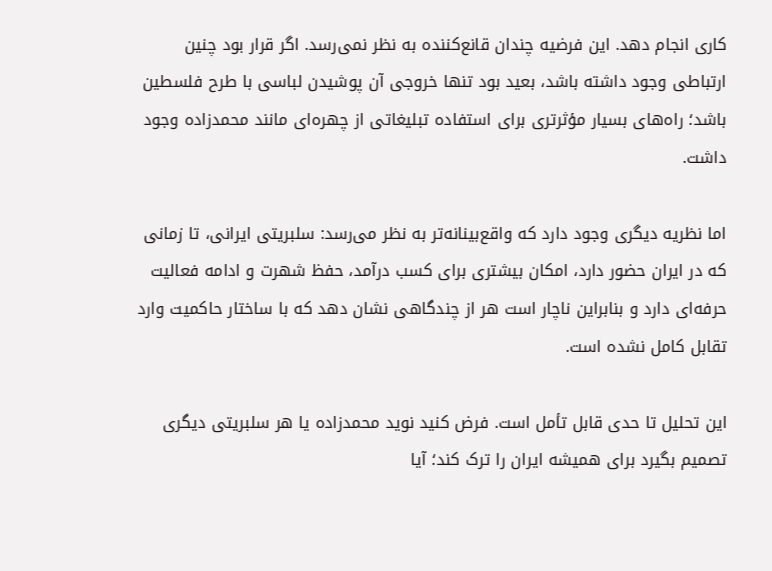کاری انجام دهد. این فرضیه چندان قانع‌کننده به نظر نمی‌رسد. اگر قرار بود چنین ارتباطی وجود داشته باشد، بعید بود تنها خروجی آن پوشیدن لباسی با طرح فلسطین باشد؛ راه‌های بسیار مؤثرتری برای استفاده تبلیغاتی از چهره‌ای مانند محمدزاده وجود داشت.

اما نظریه دیگری وجود دارد که واقع‌بینانه‌تر به نظر می‌رسد: سلبریتی ایرانی، تا زمانی که در ایران حضور دارد، امکان بیشتری برای کسب درآمد، حفظ شهرت و ادامه فعالیت حرفه‌ای دارد و بنابراین ناچار است هر از چندگاهی نشان دهد که با ساختار حاکمیت وارد تقابل کامل نشده است.

این تحلیل تا حدی قابل تأمل است. فرض کنید نوید محمدزاده یا هر سلبریتی دیگری تصمیم بگیرد برای همیشه ایران را ترک کند؛ آیا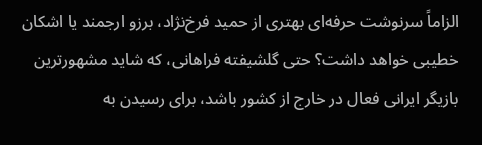الزاماً سرنوشت حرفه‌ای بهتری از حمید فرخ‌نژاد، برزو ارجمند یا اشکان خطیبی خواهد داشت؟ حتی گلشیفته فراهانی، که شاید مشهورترین بازیگر ایرانی فعال در خارج از کشور باشد، برای رسیدن به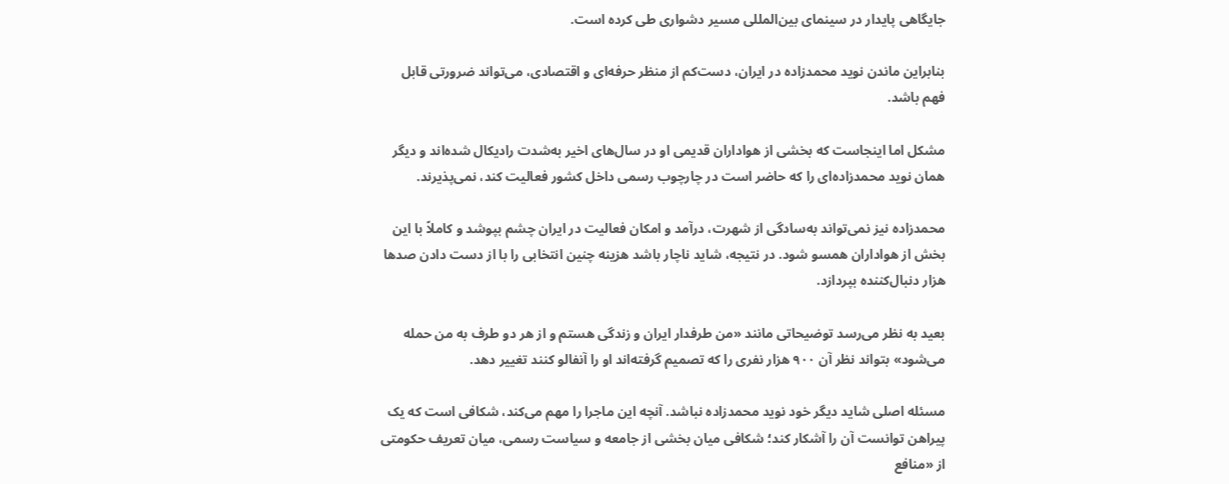جایگاهی پایدار در سینمای بین‌المللی مسیر دشواری طی کرده است.

بنابراین ماندن نوید محمدزاده در ایران، دست‌کم از منظر حرفه‌ای و اقتصادی، می‌تواند ضرورتی قابل فهم باشد.

مشکل اما اینجاست که بخشی از هواداران قدیمی او در سال‌های اخیر به‌شدت رادیکال شده‌اند و دیگر همان نوید محمدزاده‌ای را که حاضر است در چارچوب رسمی داخل کشور فعالیت کند، نمی‌پذیرند.

محمدزاده نیز نمی‌تواند به‌سادگی از شهرت، درآمد و امکان فعالیت در ایران چشم بپوشد و کاملاً با این بخش از هواداران همسو شود. در نتیجه، شاید ناچار باشد هزینه چنین انتخابی را با از دست دادن صدها هزار دنبال‌کننده بپردازد.

بعید به نظر می‌رسد توضیحاتی مانند «من طرفدار ایران و زندگی هستم و از هر دو طرف به من حمله می‌شود» بتواند نظر آن ۹۰۰ هزار نفری را که تصمیم گرفته‌اند او را آنفالو کنند تغییر دهد.

مسئله اصلی شاید دیگر خود نوید محمدزاده نباشد. آنچه این ماجرا را مهم می‌کند، شکافی است که یک پیراهن توانست آن را آشکار کند؛ شکافی میان بخشی از جامعه و سیاست رسمی، میان تعریف حکومتی از «منافع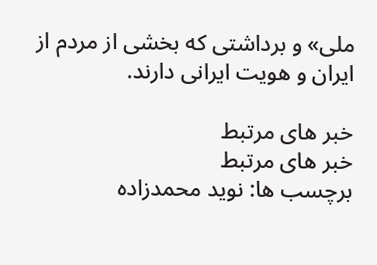ملی» و برداشتی که بخشی از مردم از ایران و هویت ایرانی دارند.

خبر های مرتبط
خبر های مرتبط
برچسب ها: نوید محمدزاده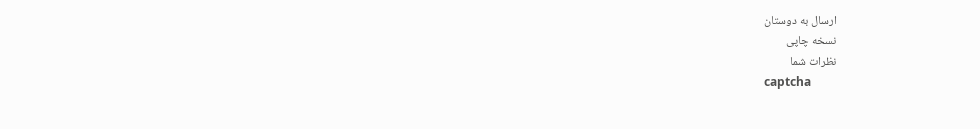ارسال به دوستان
نسخه چاپی
نظرات شما
captcha